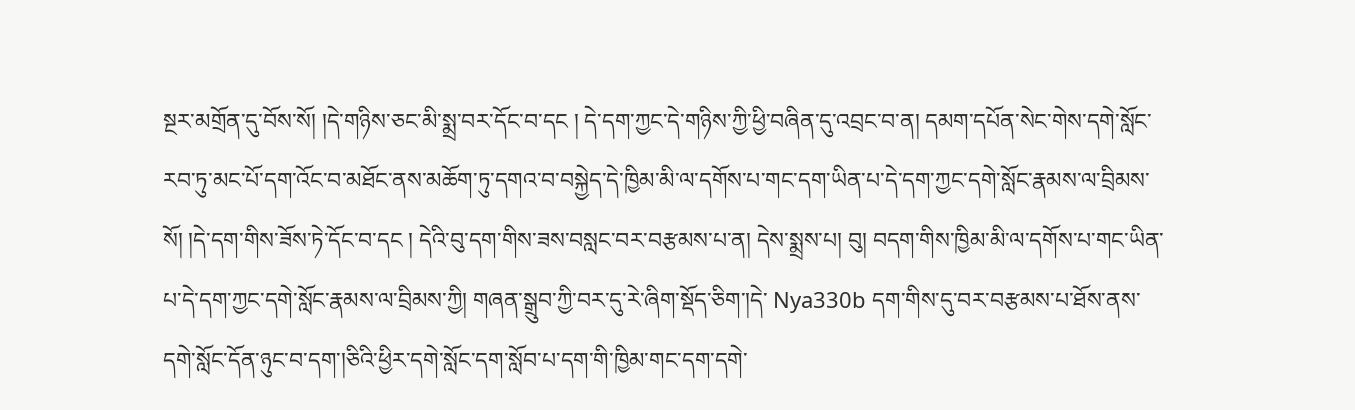སྔར་མགྲོན་དུ་བོས་སོ། །དེ་གཉིས་ཅང་མི་སྨྲ་བར་དོང་བ་དང ། དེ་དག་ཀྱང་དེ་གཉིས་ཀྱི་ཕྱི་བཞིན་དུ་འབྲང་བ་ན། དམག་དཔོན་སེང་གེས་དགེ་སློང་རབ་ཏུ་མང་པོ་དག་འོང་བ་མཐོང་ནས་མཆོག་ཏུ་དགའ་བ་བསྐྱེད་དེ་ཁྱིམ་མི་ལ་དགོས་པ་གང་དག་ཡིན་པ་དེ་དག་ཀྱང་དགེ་སློང་རྣམས་ལ་བྲིམས་སོ། །དེ་དག་གིས་ཟོས་ཏེ་དོང་བ་དང ། དེའི་བུ་དག་གིས་ཟས་བསླང་བར་བརྩམས་པ་ན། དེས་སྨྲས་པ། བུ། བདག་གིས་ཁྱིམ་མི་ལ་དགོས་པ་གང་ཡིན་པ་དེ་དག་ཀྱང་དགེ་སློང་རྣམས་ལ་བྲིམས་ཀྱི། གཞན་སྒྲུབ་ཀྱི་བར་དུ་རེ་ཞིག་སྡོད་ཅིག་།དེ་ Nya330b དག་གིས་དུ་བར་བརྩམས་པ་ཐོས་ནས་དགེ་སློང་དོན་ཉུང་བ་དག་།ཅིའི་ཕྱིར་དགེ་སློང་དག་སློབ་པ་དག་གི་ཁྱིམ་གང་དག་དགེ་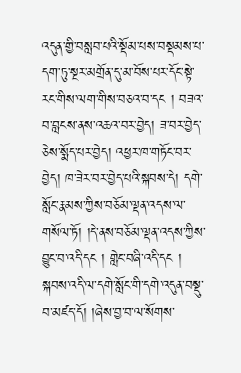འདུན་གྱི་བསླབ་པའི་སྡོམ་པས་བསྡམས་པ་དག་ཏུ་སྔར་མགྲོན་དུ་མ་བོས་པར་དོང་སྟེ་རང་གིས་ལག་གིས་བཅའ་བ་དང ། བཟའ་བ་བླངས་ནས་འཆའ་བར་བྱེད། ཟ་བར་བྱེད་ཅེས་སྨོད་པར་བྱེད། འཕྱར་ཁ་གཏོང་བར་བྱེད། ཁ་ཟེར་བར་བྱེད་པའི་སྐབས་དེ། དགེ་སློང་རྣམས་ཀྱིས་བཅོམ་ལྡན་འདས་ལ་གསོལ་ཏོ། །དེ་ནས་བཅོམ་ལྡན་འདས་ཀྱིས་བྱུང་བ་འདི་དང ། གླེང་བཞི་འདི་དང ། སྐབས་འདི་ལ་དགེ་སློང་གི་དགེ་འདུན་བསྡུ་བ་མཛད་དོ། །ཞེས་བྱ་བ་ལ་སོགས་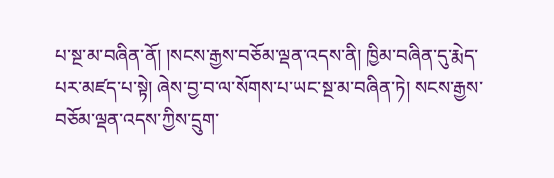པ་སྔ་མ་བཞིན་ནོ། །སངས་རྒྱས་བཅོམ་ལྡན་འདས་ནི། ཁྱིམ་བཞིན་དུ་རྨེད་པར་མཛད་པ་སྟེ། ཞེས་བྱ་བ་ལ་སོགས་པ་ཡང་སྔ་མ་བཞིན་ཏེ། སངས་རྒྱས་བཅོམ་ལྡན་འདས་ཀྱིས་དྲུག་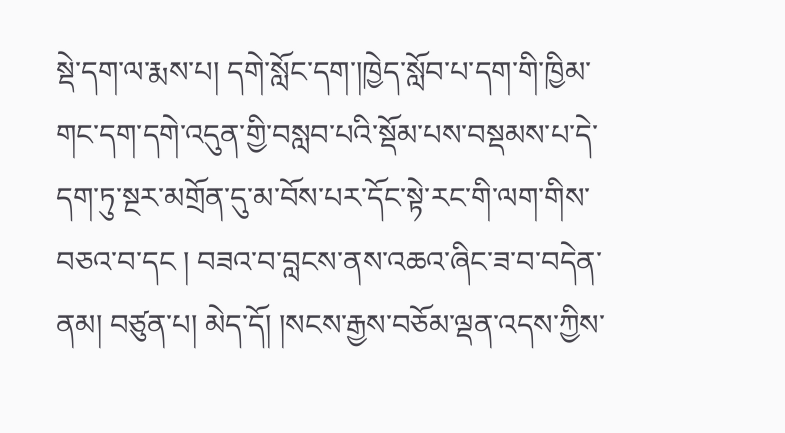སྡེ་དག་ལ་རྨས་པ། དགེ་སློང་དག་།ཁྱེད་སློབ་པ་དག་གི་ཁྱིམ་གང་དག་དགེ་འདུན་གྱི་བསླབ་པའི་སྡོམ་པས་བསྡམས་པ་དེ་དག་ཏུ་སྔར་མགྲོན་དུ་མ་བོས་པར་དོང་སྟེ་རང་གི་ལག་གིས་བཅའ་བ་དང ། བཟའ་བ་བླངས་ནས་འཆའ་ཞིང་ཟ་བ་བདེན་ནམ། བཙུན་པ། མེད་དོ། །སངས་རྒྱས་བཅོམ་ལྡན་འདས་ཀྱིས་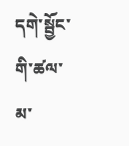དགེ་སྦྱོང་གི་ཚལ་མ་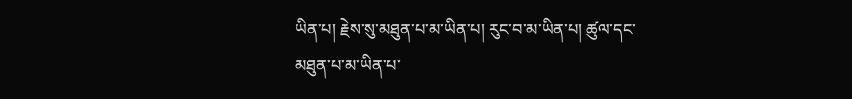ཡིན་པ། རྗེས་སུ་མཐུན་པ་མ་ཡིན་པ། རུང་བ་མ་ཡིན་པ། ཚུལ་དང་མཐུན་པ་མ་ཡིན་པ་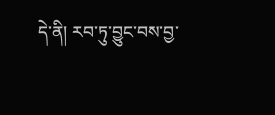དེ་ནི། རབ་ཏུ་བྱུང་བས་བྱ་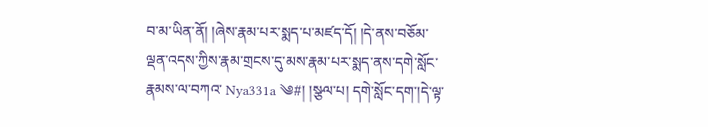བ་མ་ཡིན་ནོ། །ཞེས་རྣམ་པར་སྨད་པ་མཛད་དོ། །དེ་ནས་བཅོམ་ལྡན་འདས་ཀྱིས་རྣམ་གྲངས་དུ་མས་རྣམ་པར་སྨད་ནས་དགེ་སློང་རྣམས་ལ་བཀའ་ Nya331a ༄#། །སྩལ་པ། དགེ་སློང་དག་།དེ་ལྟ་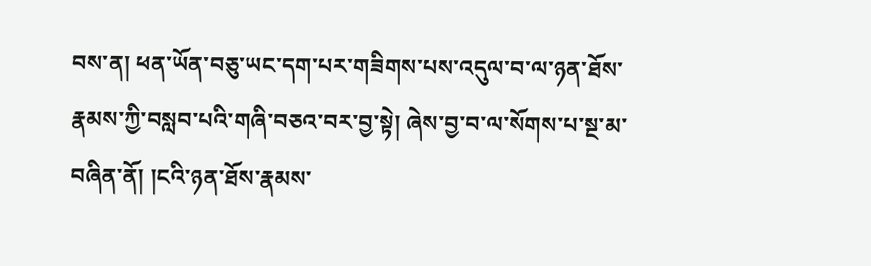བས་ན། ཕན་ཡོན་བཅུ་ཡང་དག་པར་གཟིགས་པས་འདུལ་བ་ལ་ཉན་ཐོས་རྣམས་ཀྱི་བསླབ་པའི་གཞི་བཅའ་བར་བྱ་སྟེ། ཞེས་བྱ་བ་ལ་སོགས་པ་སྔ་མ་བཞིན་ནོ། །ངའི་ཉན་ཐོས་རྣམས་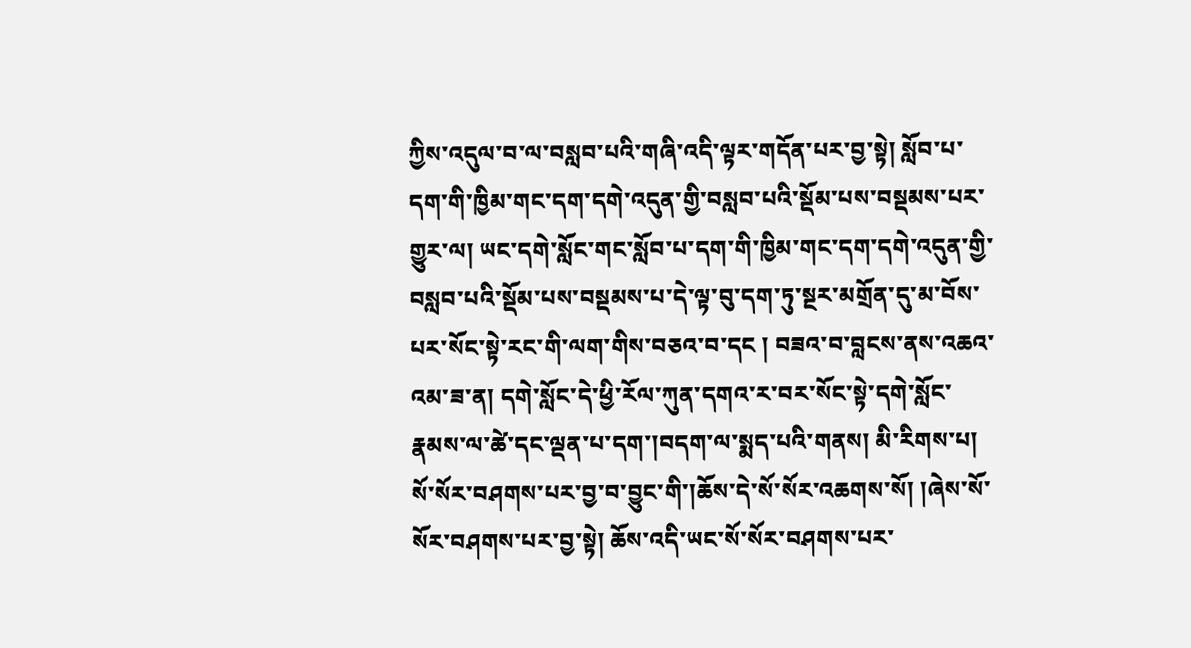ཀྱིས་འདུལ་བ་ལ་བསླབ་པའི་གཞི་འདི་ལྟར་གདོན་པར་བྱ་སྟེ། སློབ་པ་དག་གི་ཁྱིམ་གང་དག་དགེ་འདུན་གྱི་བསླབ་པའི་སྡོམ་པས་བསྡམས་པར་གྱུར་ལ། ཡང་དགེ་སློང་གང་སློབ་པ་དག་གི་ཁྱིམ་གང་དག་དགེ་འདུན་གྱི་བསླབ་པའི་སྡོམ་པས་བསྡམས་པ་དེ་ལྟ་བུ་དག་ཏུ་སྔར་མགྲོན་དུ་མ་བོས་པར་སོང་སྟེ་རང་གི་ལག་གིས་བཅའ་བ་དང ། བཟའ་བ་བླངས་ནས་འཆའ་འམ་ཟ་ན། དགེ་སློང་དེ་ཕྱི་རོལ་ཀུན་དགའ་ར་བར་སོང་སྟེ་དགེ་སློང་རྣམས་ལ་ཚེ་དང་ལྡན་པ་དག་།བདག་ལ་སྨད་པའི་གནས། མི་རིགས་པ། སོ་སོར་བཤགས་པར་བྱ་བ་བྱུང་གི་།ཆོས་དེ་སོ་སོར་འཆགས་སོ། །ཞེས་སོ་སོར་བཤགས་པར་བྱ་སྟེ། ཆོས་འདི་ཡང་སོ་སོར་བཤགས་པར་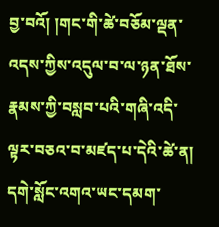བྱ་བའོ། །གང་གི་ཚེ་བཅོམ་ལྡན་འདས་ཀྱིས་འདུལ་བ་ལ་ཉན་ཐོས་རྣམས་ཀྱི་བསླབ་པའི་གཞི་འདི་ལྟར་བཅའ་བ་མཛད་པ་དེའི་ཚེ་ན། དགེ་སློང་འགའ་ཡང་དམག་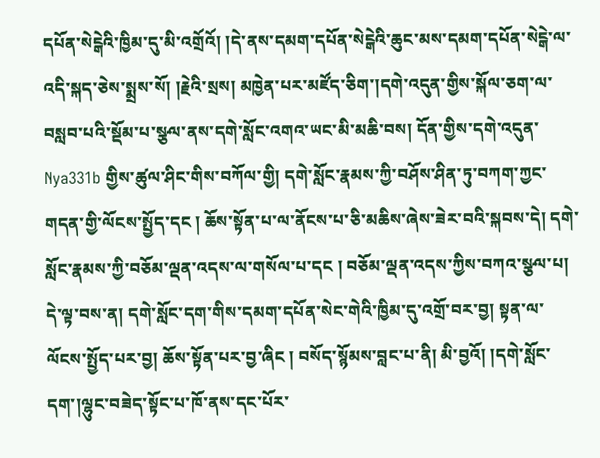དཔོན་སེངྒེའི་ཁྱིམ་དུ་མི་འགྲོའོ། །དེ་ནས་དམག་དཔོན་སེངྒེའི་ཆུང་མས་དམག་དཔོན་སེངྒེ་ལ་འདི་སྐད་ཅེས་སྨྲས་སོ། །རྗེའི་སྲས། མཁྱེན་པར་མཛོད་ཅིག་།དགེ་འདུན་གྱིས་སྐོལ་ཅག་ལ་བསླབ་པའི་སྡོམ་པ་སྩལ་ནས་དགེ་སློང་འགའ་ཡང་མི་མཆི་བས། དོན་གྱིས་དགེ་འདུན་ Nya331b གྱིས་ཚུལ་ཤིང་གིས་བཀོལ་གྱི། དགེ་སློང་རྣམས་ཀྱི་བཤོས་ཤིན་ཏུ་བཀག་ཀྱང་གདན་གྱི་ལོངས་སྤྱོད་དང ། ཆོས་སྟོན་པ་ལ་ནོངས་པ་ཅི་མཆིས་ཞེས་ཟེར་བའི་སྐབས་དེ། དགེ་སློང་རྣམས་ཀྱི་བཅོམ་ལྡན་འདས་ལ་གསོལ་པ་དང ། བཅོམ་ལྡན་འདས་ཀྱིས་བཀའ་སྩལ་པ། དེ་ལྟ་བས་ན། དགེ་སློང་དག་གིས་དམག་དཔོན་སེང་གེའི་ཁྱིམ་དུ་འགྲོ་བར་བྱ། སྟན་ལ་ལོངས་སྤྱོད་པར་བྱ། ཆོས་སྟོན་པར་བྱ་ཞིང ། བསོད་སྙོམས་བླང་པ་ནི། མི་བྱའོ། །དགེ་སློང་དག་།ལྷུང་བཟེད་སྟོང་པ་ཁོ་ནས་དང་པོར་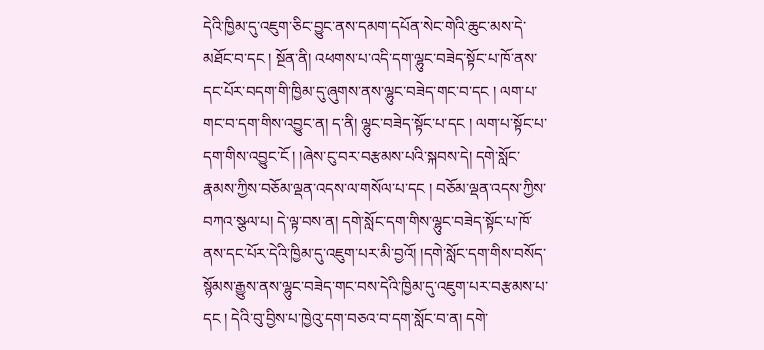དེའི་ཁྱིམ་དུ་འཇུག་ཅིང་བྱུང་ནས་དམག་དཔོན་སེང་གེའི་ཆུང་མས་དེ་མཐོང་བ་དང ། སྔོན་ནི། འཕགས་པ་འདི་དག་ལྷུང་བཟེད་སྟོང་པ་ཁོ་ནས་དང་པོར་བདག་གི་ཁྱིམ་དུ་ཞུགས་ནས་ལྷུང་བཟེད་གང་བ་དང ། ལག་པ་གང་བ་དག་གིས་འབྱུང་ན། ད་ནི། ལྷུང་བཟེད་སྟོང་པ་དང ། ལག་པ་སྟོང་པ་དག་གིས་འབྱུང་ངོ ། །ཞེས་ངུ་བར་བརྩམས་པའི་སྐབས་དེ། དགེ་སློང་རྣམས་ཀྱིས་བཅོམ་ལྡན་འདས་ལ་གསོལ་པ་དང ། བཅོམ་ལྡན་འདས་ཀྱིས་བཀའ་སྩལ་པ། དེ་ལྟ་བས་ན། དགེ་སློང་དག་གིས་ལྷུང་བཟེད་སྟོང་པ་ཁོ་ནས་དང་པོར་དེའི་ཁྱིམ་དུ་འཇུག་པར་མི་བྱའོ། །དགེ་སློང་དག་གིས་བསོད་སྙོམས་རྒྱུས་ནས་ལྷུང་བཟེད་གང་བས་དེའི་ཁྱིམ་དུ་འཇུག་པར་བརྩམས་པ་དང ། དེའི་བུ་བྱིས་པ་ཁྱེའུ་དག་བཅའ་བ་དག་སློང་བ་ན། དགེ་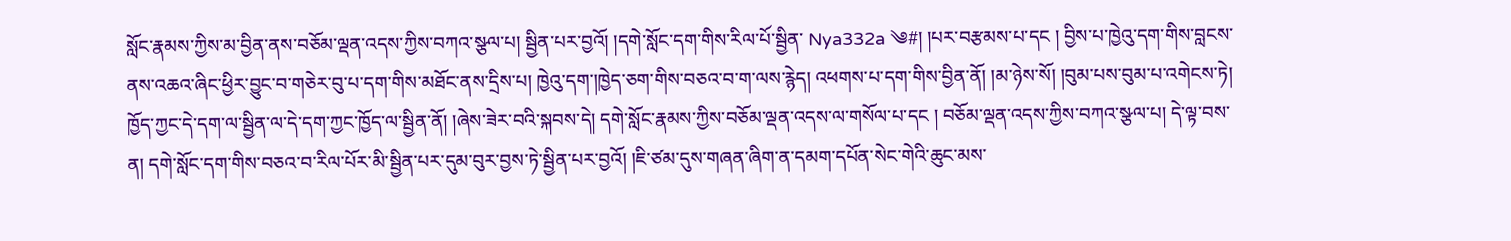སློང་རྣམས་ཀྱིས་མ་བྱིན་ནས་བཅོམ་ལྡན་འདས་ཀྱིས་བཀའ་སྩལ་པ། སྦྱིན་པར་བྱའོ། །དགེ་སློང་དག་གིས་རིལ་པོ་སྦྱིན་ Nya332a ༄#། །པར་བརྩམས་པ་དང ། བྱིས་པ་ཁྱེའུ་དག་གིས་བླངས་ནས་འཆའ་ཞིང་ཕྱིར་བྱུང་བ་གཅེར་བུ་པ་དག་གིས་མཐོང་ནས་དྲིས་པ། ཁྱེའུ་དག་།ཁྱེད་ཅག་གིས་བཅའ་བ་ག་ལས་རྙེད། འཕགས་པ་དག་གིས་བྱིན་ནོ། །མ་ཉེས་སོ། །བུམ་པས་བུམ་པ་འགེངས་ཏེ། ཁྱོད་ཀྱང་དེ་དག་ལ་སྦྱིན་ལ་དེ་དག་ཀྱང་ཁྱོད་ལ་སྦྱིན་ནོ། །ཞེས་ཟེར་བའི་སྐབས་དེ། དགེ་སློང་རྣམས་ཀྱིས་བཅོམ་ལྡན་འདས་ལ་གསོལ་པ་དང ། བཅོམ་ལྡན་འདས་ཀྱིས་བཀའ་སྩལ་པ། དེ་ལྟ་བས་ན། དགེ་སློང་དག་གིས་བཅའ་བ་རིལ་པོར་མི་སྦྱིན་པར་དུམ་བུར་བྱས་ཏེ་སྦྱིན་པར་བྱའོ། །ཇི་ཙམ་དུས་གཞན་ཞིག་ན་དམག་དཔོན་སེང་གེའི་ཆུང་མས་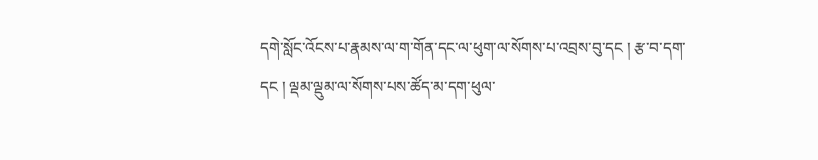དགེ་སློང་འོངས་པ་རྣམས་ལ་ག་གོན་དང་ལ་ཕུག་ལ་སོགས་པ་འབྲས་བུ་དང ། རྩ་བ་དག་དང ། ལྡམ་ལྡུམ་ལ་སོགས་པས་ཚོད་མ་དག་ཕུལ་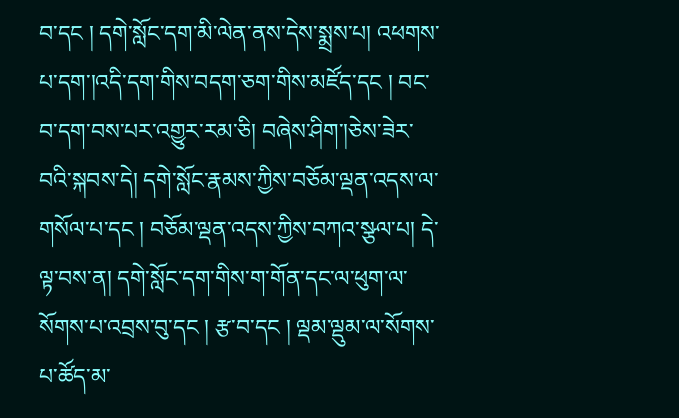བ་དང ། དགེ་སློང་དག་མི་ལེན་ནས་དེས་སྨྲས་པ། འཕགས་པ་དག་།འདི་དག་གིས་བདག་ཅག་གིས་མཛོད་དང ། བང་བ་དག་བས་པར་འགྱུར་རམ་ཅི། བཞེས་ཤིག་།ཅེས་ཟེར་བའི་སྐབས་དེ། དགེ་སློང་རྣམས་ཀྱིས་བཅོམ་ལྡན་འདས་ལ་གསོལ་པ་དང ། བཅོམ་ལྡན་འདས་ཀྱིས་བཀའ་སྩལ་པ། དེ་ལྟ་བས་ན། དགེ་སློང་དག་གིས་ག་གོན་དང་ལ་ཕུག་ལ་སོགས་པ་འབྲས་བུ་དང ། རྩ་བ་དང ། ལྡམ་ལྡུམ་ལ་སོགས་པ་ཚོད་མ་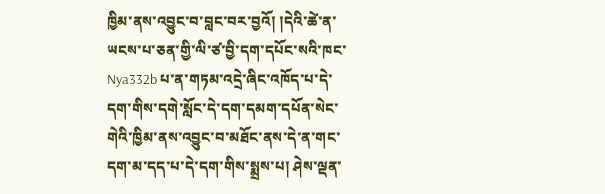ཁྱིམ་ནས་འབྱུང་བ་བླང་བར་བྱའོ། །དེའི་ཚེ་ན་ཡངས་པ་ཅན་གྱི་ལི་ཙ་བྱི་དག་དཔོང་སའི་ཁང་ Nya332b པ་ན་གཏམ་འདྲེ་ཞིང་འཁོད་པ་དེ་དག་གིས་དགེ་སློང་དེ་དག་དམག་དཔོན་སེང་གེའི་ཁྱིམ་ནས་འབྱུང་བ་མཐོང་ནས་དེ་ན་གང་དག་མ་དད་པ་དེ་དག་གིས་སྨྲས་པ། ཤེས་ལྡན་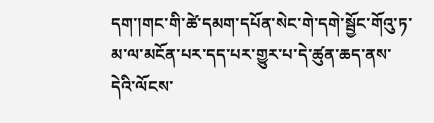དག་།གང་གི་ཚེ་དམག་དཔོན་སེང་གེ་དགེ་སྦྱོང་གོའུ་ཏ་མ་ལ་མངོན་པར་དད་པར་གྱུར་པ་དེ་ཚུན་ཆད་ནས་དེའི་ལོངས་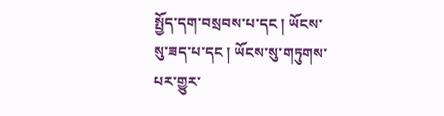སྤྱོད་དག་བསྲབས་པ་དང ། ཡོངས་སུ་ཟད་པ་དང ། ཡོངས་སུ་གཏུགས་པར་གྱུར་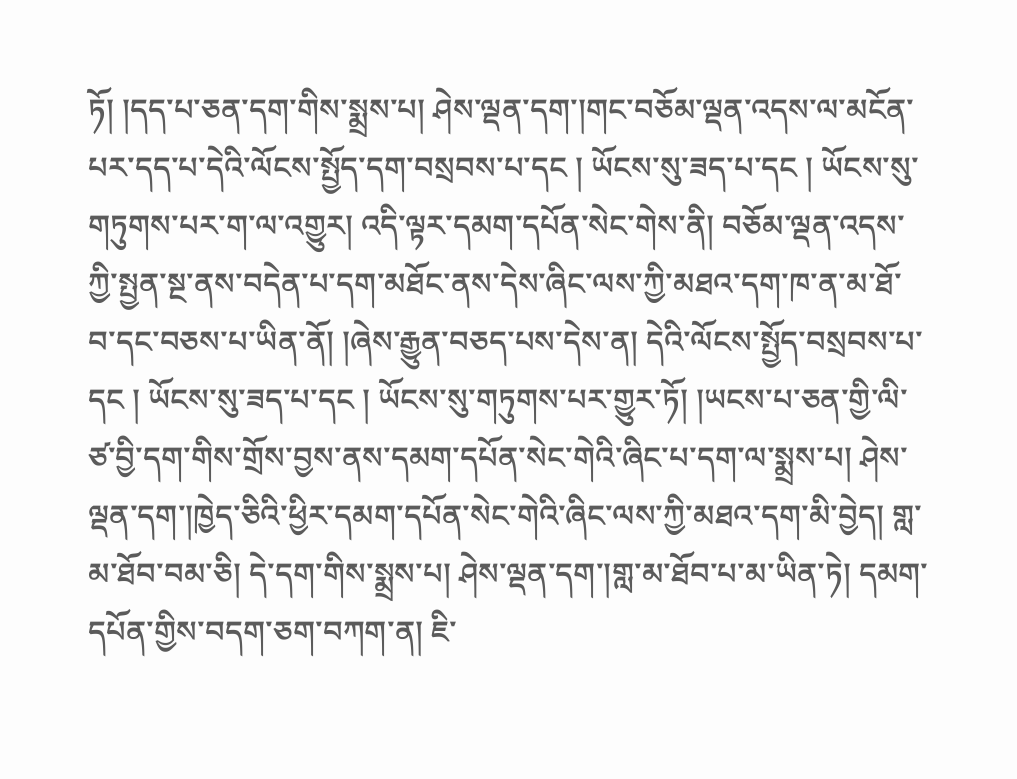ཏོ། །དད་པ་ཅན་དག་གིས་སྨྲས་པ། ཤེས་ལྡན་དག་།གང་བཅོམ་ལྡན་འདས་ལ་མངོན་པར་དད་པ་དེའི་ལོངས་སྤྱོད་དག་བསྲབས་པ་དང ། ཡོངས་སུ་ཟད་པ་དང ། ཡོངས་སུ་གཏུགས་པར་ག་ལ་འགྱུར། འདི་ལྟར་དམག་དཔོན་སེང་གེས་ནི། བཅོམ་ལྡན་འདས་ཀྱི་སྤྱན་སྔ་ནས་བདེན་པ་དག་མཐོང་ནས་དེས་ཞིང་ལས་ཀྱི་མཐའ་དག་ཁ་ན་མ་ཐོ་བ་དང་བཅས་པ་ཡིན་ནོ། །ཞེས་རྒྱུན་བཅད་པས་དེས་ན། དེའི་ལོངས་སྤྱོད་བསྲབས་པ་དང ། ཡོངས་སུ་ཟད་པ་དང ། ཡོངས་སུ་གཏུགས་པར་གྱུར་ཏོ། །ཡངས་པ་ཅན་གྱི་ལི་ཙ་བྱི་དག་གིས་གྲོས་བྱས་ནས་དམག་དཔོན་སེང་གེའི་ཞིང་པ་དག་ལ་སྨྲས་པ། ཤེས་ལྡན་དག་།ཁྱེད་ཅིའི་ཕྱིར་དམག་དཔོན་སེང་གེའི་ཞིང་ལས་ཀྱི་མཐའ་དག་མི་བྱེད། གླ་མ་ཐོབ་བམ་ཅི། དེ་དག་གིས་སྨྲས་པ། ཤེས་ལྡན་དག་།གླ་མ་ཐོབ་པ་མ་ཡིན་ཏེ། དམག་དཔོན་གྱིས་བདག་ཅག་བཀག་ན། ཇི་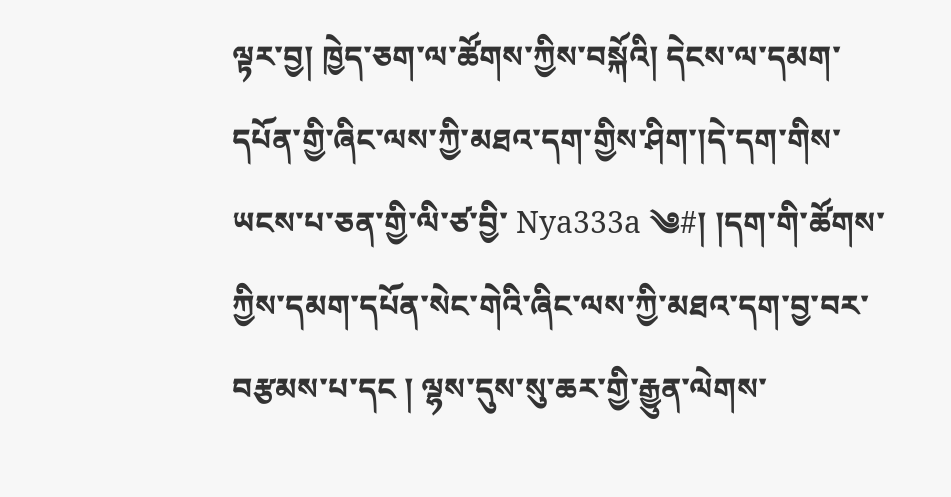ལྟར་བྱ། ཁྱེད་ཅག་ལ་ཚོགས་ཀྱིས་བསྐོའི། དེངས་ལ་དམག་དཔོན་གྱི་ཞིང་ལས་ཀྱི་མཐའ་དག་གྱིས་ཤིག་།དེ་དག་གིས་ཡངས་པ་ཅན་གྱི་ལི་ཙ་བྱི་ Nya333a ༄#། །དག་གི་ཚོགས་ཀྱིས་དམག་དཔོན་སེང་གེའི་ཞིང་ལས་ཀྱི་མཐའ་དག་བྱ་བར་བརྩམས་པ་དང ། ལྷས་དུས་སུ་ཆར་གྱི་རྒྱུན་ལེགས་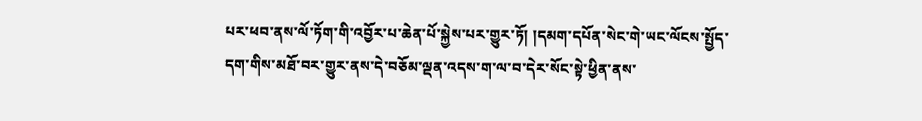པར་ཕབ་ནས་ལོ་ཏོག་གི་འབྱོར་པ་ཆེན་པོ་སྐྱེས་པར་གྱུར་ཏོ། །དམག་དཔོན་སེང་གེ་ཡང་ལོངས་སྤྱོད་དག་གིས་མཐོ་བར་གྱུར་ནས་དེ་བཅོམ་ལྡན་འདས་ག་ལ་བ་དེར་སོང་སྟེ་ཕྱིན་ནས་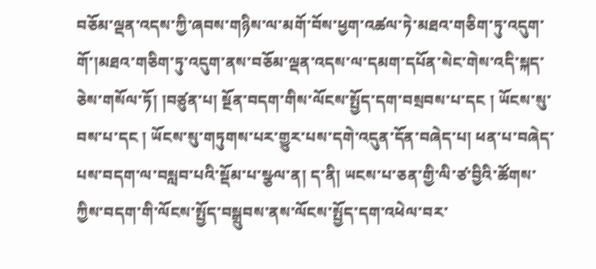བཅོམ་ལྡན་འདས་ཀྱི་ཞབས་གཉིས་ལ་མགོ་བོས་ཕྱག་འཚལ་ཏེ་མཐའ་གཅིག་ཏུ་འདུག་གོ་།མཐའ་གཅིག་ཏུ་འདུག་ནས་བཅོམ་ལྡན་འདས་ལ་དམག་དཔོན་སེང་གེས་འདི་སྐད་ཅེས་གསོལ་ཏོ། །བཙུན་པ། སྔོན་བདག་གིས་ལོངས་སྤྱོད་དག་བསྲབས་པ་དང ། ཡོངས་སུ་བས་པ་དང ། ཡོངས་སུ་གཏུགས་པར་གྱུར་པས་དགེ་འདུན་དོན་བཞེད་པ། ཕན་པ་བཞེད་པས་བདག་ལ་བསླབ་པའི་སྡོམ་པ་སྩལ་ན། ད་ནི། ཡངས་པ་ཅན་གྱི་ལི་ཙ་བྱིའི་ཚོགས་ཀྱིས་བདག་གི་ལོངས་སྤྱོད་བསྒྲུབས་ནས་ལོངས་སྤྱོད་དག་འཕེལ་བར་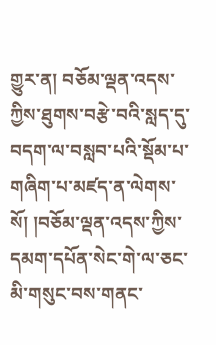གྱུར་ན། བཅོམ་ལྡན་འདས་ཀྱིས་ཐུགས་བརྩེ་བའི་སླད་དུ་བདག་ལ་བསླབ་པའི་སྡོམ་པ་གཞིག་པ་མཛད་ན་ལེགས་སོ། །བཅོམ་ལྡན་འདས་ཀྱིས་དམག་དཔོན་སེང་གེ་ལ་ཅང་མི་གསུང་བས་གནང་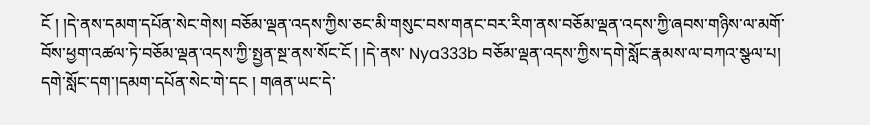ངོ ། །དེ་ནས་དམག་དཔོན་སེང་གེས། བཅོམ་ལྡན་འདས་ཀྱིས་ཅང་མི་གསུང་བས་གནང་བར་རིག་ནས་བཅོམ་ལྡན་འདས་ཀྱི་ཞབས་གཉིས་ལ་མགོ་བོས་ཕྱག་འཚལ་ཏེ་བཅོམ་ལྡན་འདས་ཀྱི་སྤྱན་སྔ་ནས་སོང་ངོ ། །དེ་ནས་ Nya333b བཅོམ་ལྡན་འདས་ཀྱིས་དགེ་སློང་རྣམས་ལ་བཀའ་སྩལ་པ། དགེ་སློང་དག་།དམག་དཔོན་སེང་གེ་དང ། གཞན་ཡང་དེ་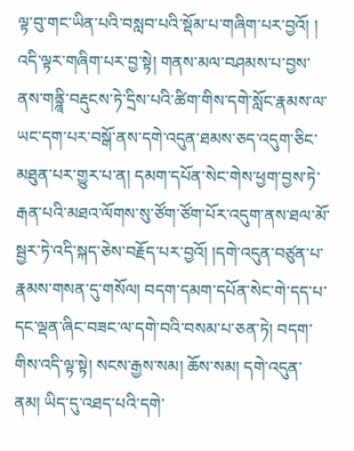ལྟ་བུ་གང་ཡིན་པའི་བསླབ་པའི་སྡོམ་པ་གཞིག་པར་བྱའོ། ། འདི་ལྟར་གཞིག་པར་བྱ་སྟེ། གནས་མལ་བཤམས་པ་བྱས་ནས་གནྜཱི་བརྡུངས་ཏེ་དྲིས་པའི་ཚིག་གིས་དགེ་སློང་རྣམས་ལ་ཡང་དག་པར་བསྒོ་ནས་དགེ་འདུན་ཐམས་ཅད་འདུག་ཅིང་མཐུན་པར་གྱུར་པ་ན། དམག་དཔོན་སེང་གེས་ཕྱག་བྱས་ཏེ་རྒན་པའི་མཐའ་ལོགས་སུ་ཙོག་ཙོག་པོར་འདུག་ནས་ཐལ་མོ་སྦྱར་ཏེ་འདི་སྐད་ཅེས་བརྗོད་པར་བྱའོ། །དགེ་འདུན་བཙུན་པ་རྣམས་གསན་དུ་གསོལ། བདག་དམག་དཔོན་སེང་གེ་དད་པ་དང་ལྡན་ཞིང་བཟང་ལ་དགེ་བའི་བསམ་པ་ཅན་ཏེ། བདག་གིས་འདི་ལྟ་སྟེ། སངས་རྒྱས་སམ། ཆོས་སམ། དགེ་འདུན་ནམ། ཡིད་དུ་འཐད་པའི་དགེ་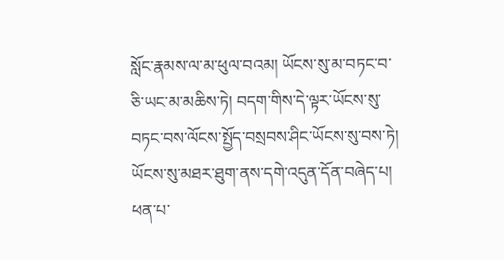སློང་རྣམས་ལ་མ་ཕུལ་བའམ། ཡོངས་སུ་མ་བཏང་བ་ཅི་ཡང་མ་མཆིས་ཏེ། བདག་གིས་དེ་ལྟར་ཡོངས་སུ་བཏང་བས་ལོངས་སྤྱོད་བསྲབས་ཤིང་ཡོངས་སུ་བས་ཏེ། ཡོངས་སུ་མཐར་ཐུག་ནས་དགེ་འདུན་དོན་བཞེད་པ། ཕན་པ་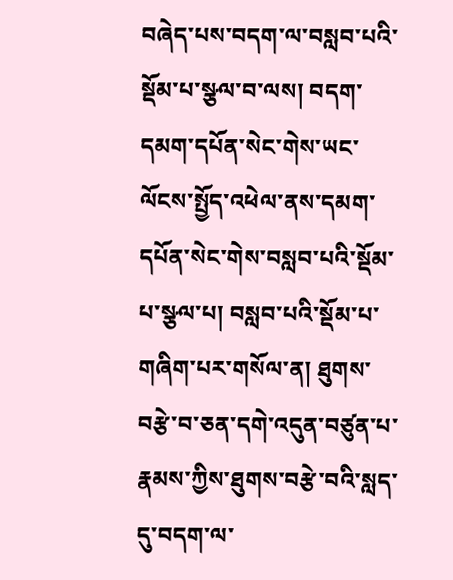བཞེད་པས་བདག་ལ་བསླབ་པའི་སྡོམ་པ་སྩལ་བ་ལས། བདག་དམག་དཔོན་སེང་གེས་ཡང་ལོངས་སྤྱོད་འཕེལ་ནས་དམག་དཔོན་སེང་གེས་བསླབ་པའི་སྡོམ་པ་སྩལ་པ། བསླབ་པའི་སྡོམ་པ་གཞིག་པར་གསོལ་ན། ཐུགས་བརྩེ་བ་ཅན་དགེ་འདུན་བཙུན་པ་རྣམས་ཀྱིས་ཐུགས་བརྩེ་བའི་སླད་དུ་བདག་ལ་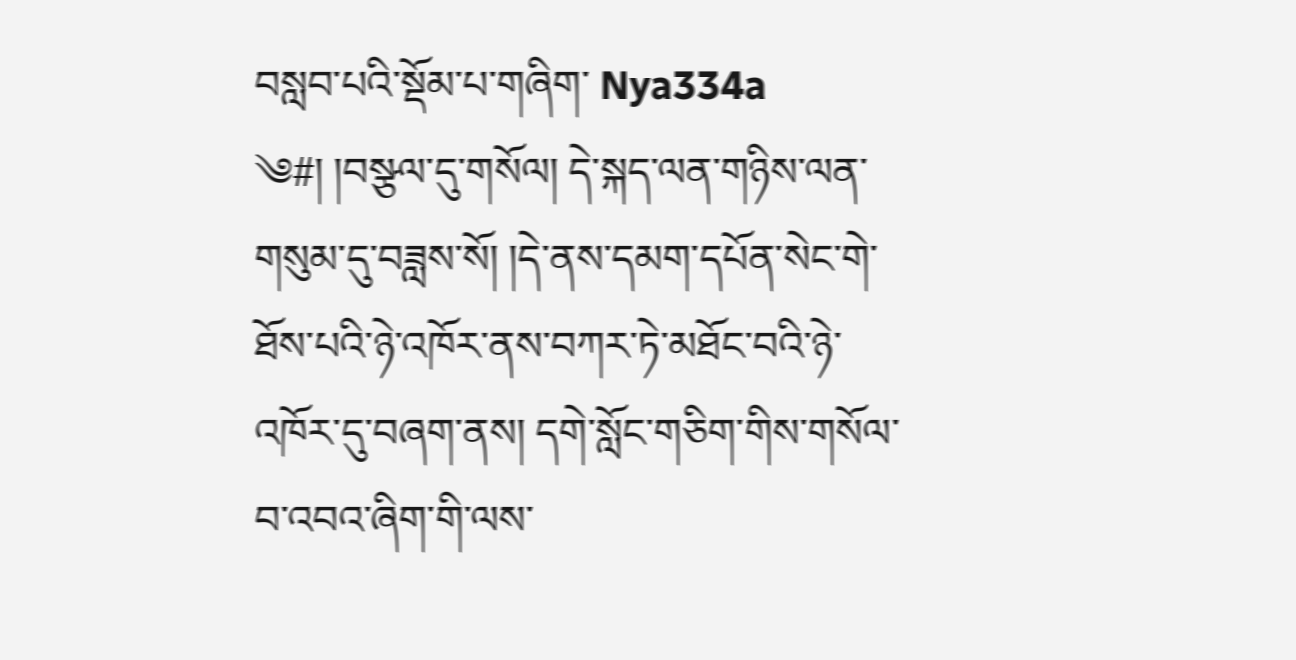བསླབ་པའི་སྡོམ་པ་གཞིག་ Nya334a ༄#། །བསྩལ་དུ་གསོལ། དེ་སྐད་ལན་གཉིས་ལན་གསུམ་དུ་བཟླས་སོ། །དེ་ནས་དམག་དཔོན་སེང་གེ་ཐོས་པའི་ཉེ་འཁོར་ནས་བཀར་ཏེ་མཐོང་བའི་ཉེ་འཁོར་དུ་བཞག་ནས། དགེ་སློང་གཅིག་གིས་གསོལ་བ་འབའ་ཞིག་གི་ལས་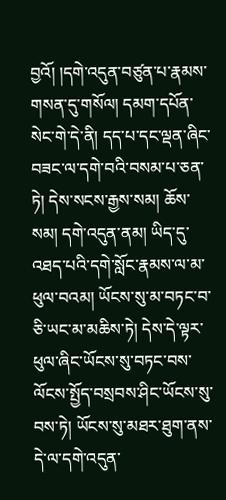བྱའོ། །དགེ་འདུན་བཙུན་པ་རྣམས་གསན་དུ་གསོལ། དམག་དཔོན་སེང་གེ་དེ་ནི། དད་པ་དང་ལྡན་ཞིང་བཟང་ལ་དགེ་བའི་བསམ་པ་ཅན་ཏེ། དེས་སངས་རྒྱས་སམ། ཆོས་སམ། དགེ་འདུན་ནམ། ཡིད་དུ་འཐད་པའི་དགེ་སློང་རྣམས་ལ་མ་ཕུལ་བའམ། ཡོངས་སུ་མ་བཏང་བ་ཅི་ཡང་མ་མཆིས་ཏེ། དེས་དེ་ལྟར་ཕུལ་ཞིང་ཡོངས་སུ་བཏང་བས་ལོངས་སྤྱོད་བསྲབས་ཤིང་ཡོངས་སུ་བས་ཏེ། ཡོངས་སུ་མཐར་ཐུག་ནས་དེ་ལ་དགེ་འདུན་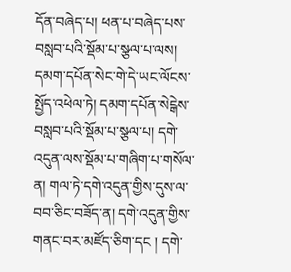དོན་བཞེད་པ། ཕན་པ་བཞེད་པས་བསླབ་པའི་སྡོམ་པ་སྩལ་པ་ལས། དམག་དཔོན་སེང་གེ་དེ་ཡང་ལོངས་སྤྱོད་འཕེལ་ཏེ། དམག་དཔོན་སེངྒེས་བསླབ་པའི་སྡོམ་པ་སྩལ་པ། དགེ་འདུན་ལས་སྡོམ་པ་གཞིག་པ་གསོལ་ན། གལ་ཏེ་དགེ་འདུན་གྱིས་དུས་ལ་བབ་ཅིང་བཟོད་ན། དགེ་འདུན་གྱིས་གནང་བར་མཛོད་ཅིག་དང ། དགེ་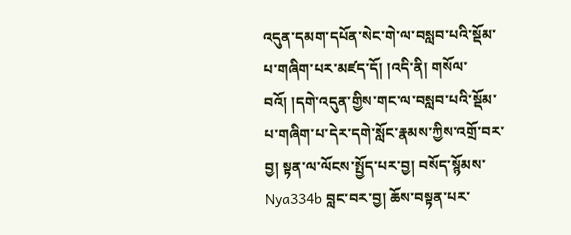འདུན་དམག་དཔོན་སེང་གེ་ལ་བསླབ་པའི་སྡོམ་པ་གཞིག་པར་མཛད་དོ། །འདི་ནི། གསོལ་བའོ། །དགེ་འདུན་གྱིས་གང་ལ་བསླབ་པའི་སྡོམ་པ་གཞིག་པ་དེར་དགེ་སློང་རྣམས་ཀྱིས་འགྲོ་བར་བྱ། སྟན་ལ་ལོངས་སྤྱོད་པར་བྱ། བསོད་སྙོམས་ Nya334b བླང་བར་བྱ། ཆོས་བསྟན་པར་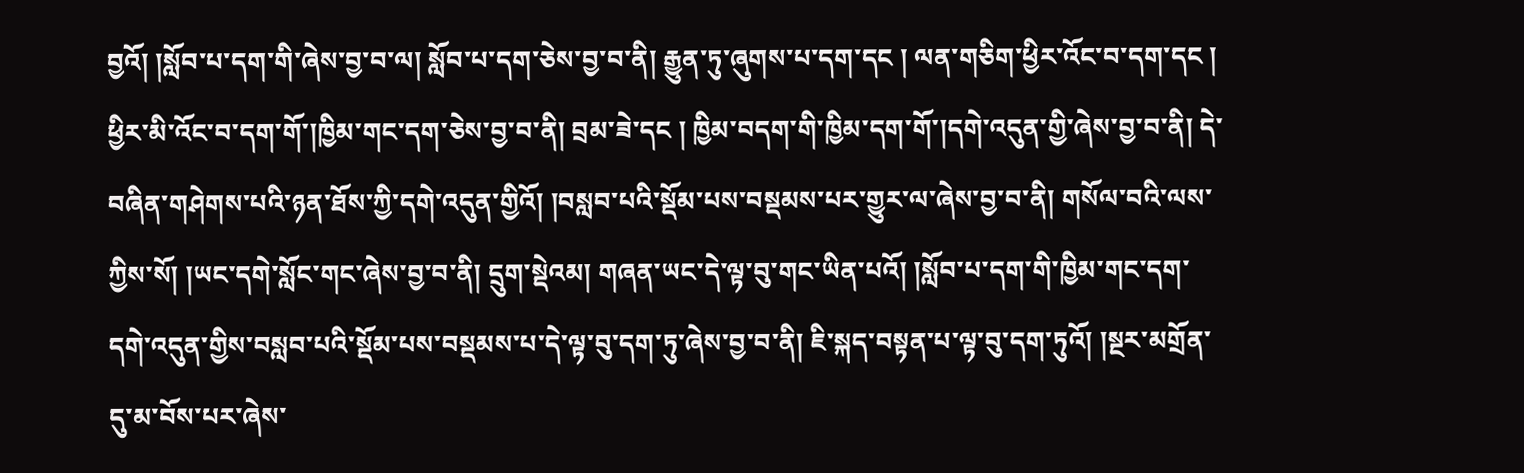བྱའོ། །སློབ་པ་དག་གི་ཞེས་བྱ་བ་ལ། སློབ་པ་དག་ཅེས་བྱ་བ་ནི། རྒྱུན་ཏུ་ཞུགས་པ་དག་དང ། ལན་གཅིག་ཕྱིར་འོང་བ་དག་དང ། ཕྱིར་མི་འོང་བ་དག་གོ་།ཁྱིམ་གང་དག་ཅེས་བྱ་བ་ནི། བྲམ་ཟེ་དང ། ཁྱིམ་བདག་གི་ཁྱིམ་དག་གོ་།དགེ་འདུན་གྱི་ཞེས་བྱ་བ་ནི། དེ་བཞིན་གཤེགས་པའི་ཉན་ཐོས་ཀྱི་དགེ་འདུན་གྱིའོ། །བསླབ་པའི་སྡོམ་པས་བསྡམས་པར་གྱུར་ལ་ཞེས་བྱ་བ་ནི། གསོལ་བའི་ལས་ཀྱིས་སོ། །ཡང་དགེ་སློང་གང་ཞེས་བྱ་བ་ནི། དྲུག་སྡེའམ། གཞན་ཡང་དེ་ལྟ་བུ་གང་ཡིན་པའོ། །སློབ་པ་དག་གི་ཁྱིམ་གང་དག་དགེ་འདུན་གྱིས་བསླབ་པའི་སྡོམ་པས་བསྡམས་པ་དེ་ལྟ་བུ་དག་ཏུ་ཞེས་བྱ་བ་ནི། ཇི་སྐད་བསྟན་པ་ལྟ་བུ་དག་ཏུའོ། །སྔར་མགྲོན་དུ་མ་བོས་པར་ཞེས་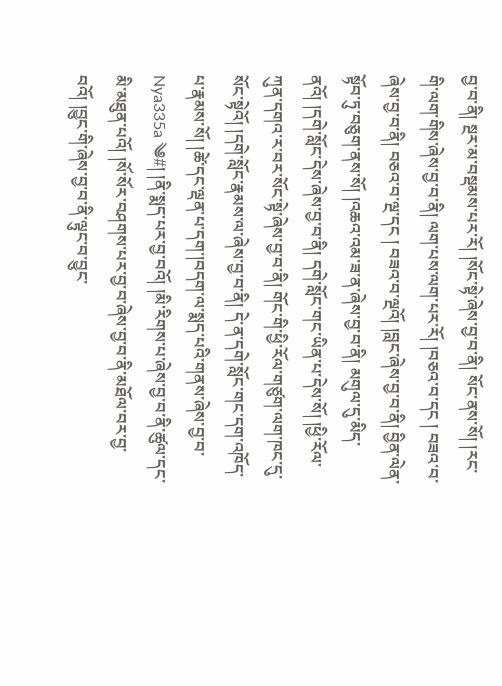བྱ་བ་ནི། སྔར་མ་བསྡམས་པར་རོ། །སོང་སྟེ་ཞེས་བྱ་བ་ནི། སོང་ནས་སོ། །རང་གི་ལག་གིས་ཞེས་བྱ་བ་ནི། ལག་པས་ལག་པར་རོ། །བཅའ་བ་དང ། བཟའ་བ་ཞེས་བྱ་བ་ནི། བཅའ་བ་ལྔ་དང ། བཟའ་བ་ལྔའོ། །བླང་ཞེས་བྱ་བ་ནི། བྱིན་ལེན་སྟོབ་ཏུ་བཅུག་ནས་སོ། །འཆའ་འམ་ཟ་ན་ཞེས་བྱ་བ་ནི། མགུལ་དུ་མིད་ནའོ། །དགེ་སློང་དེས་ཞེས་བྱ་བ་ནི། དགེ་སློང་གང་ཡིན་པ་དེས་སོ། །ཕྱི་རོལ་ཀུན་དགའ་ར་བར་སོང་སྟེ་ཞེས་བྱ་བ་ནི། གོང་གི་ཕྱི་རོལ་གཙུག་ལག་ཁང་དུ་སོང་སྟེའོ། །དགེ་སློང་རྣམས་ལ་ཞེས་བྱ་བ་ནི། དེ་ན་དགེ་སློང་གང་དག་འཁོད་པ་རྣམས་སོ། །ཚེ་དང་ལྡན་པ་དག་།བདག་ལ་སྨད་པའི་གནས་ཞེས་བྱ་བ་ Nya335a ༄#། །ནི་སྨད་པར་བྱ་བའོ། །མི་རིགས་པ་ཞེས་བྱ་བ་ནི་ཚུལ་དང་མི་མཐུན་པའོ། །སོ་སོར་བཤགས་པར་བྱ་བ་ཞེས་བྱ་བ་ནི་མཐོལ་བར་བྱ་བའོ། །བྱུང་གི་ཞེས་བྱ་བ་ནི་ལྟུང་བ་བྱུང་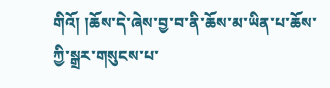གིའོ། །ཆོས་དེ་ཞེས་བྱ་བ་ནི་ཆོས་མ་ཡིན་པ་ཆོས་ཀྱི་སྒྲར་གསུངས་པ་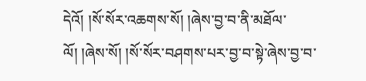དེའོ། །སོ་སོར་འཆགས་སོ། །ཞེས་བྱ་བ་ནི་མཐོལ་ལོ། །ཞེས་སོ། །སོ་སོར་བཤགས་པར་བྱ་བ་སྟེ་ཞེས་བྱ་བ་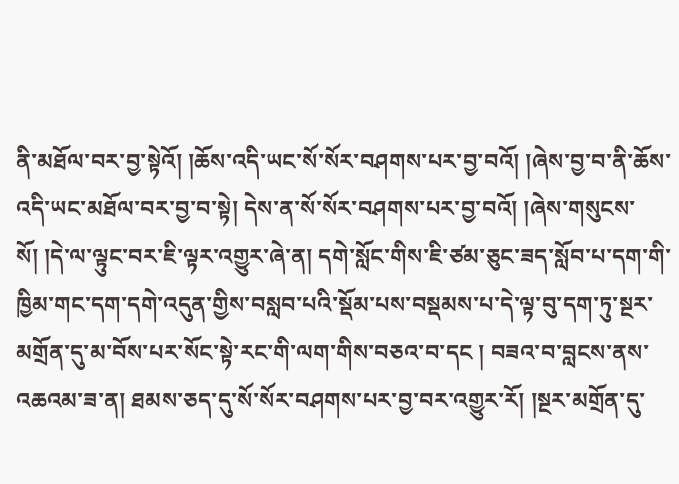ནི་མཐོལ་བར་བྱ་སྟེའོ། །ཆོས་འདི་ཡང་སོ་སོར་བཤགས་པར་བྱ་བའོ། །ཞེས་བྱ་བ་ནི་ཆོས་འདི་ཡང་མཐོལ་བར་བྱ་བ་སྟེ། དེས་ན་སོ་སོར་བཤགས་པར་བྱ་བའོ། །ཞེས་གསུངས་སོ། །དེ་ལ་ལྟུང་བར་ཇི་ལྟར་འགྱུར་ཞེ་ན། དགེ་སློང་གིས་ཇི་ཙམ་ཅུང་ཟད་སློབ་པ་དག་གི་ཁྱིམ་གང་དག་དགེ་འདུན་གྱིས་བསླབ་པའི་སྡོམ་པས་བསྡམས་པ་དེ་ལྟ་བུ་དག་ཏུ་སྔར་མགྲོན་དུ་མ་བོས་པར་སོང་སྟེ་རང་གི་ལག་གིས་བཅའ་བ་དང ། བཟའ་བ་བླངས་ནས་འཆའམ་ཟ་ན། ཐམས་ཅད་དུ་སོ་སོར་བཤགས་པར་བྱ་བར་འགྱུར་རོ། །སྔར་མགྲོན་དུ་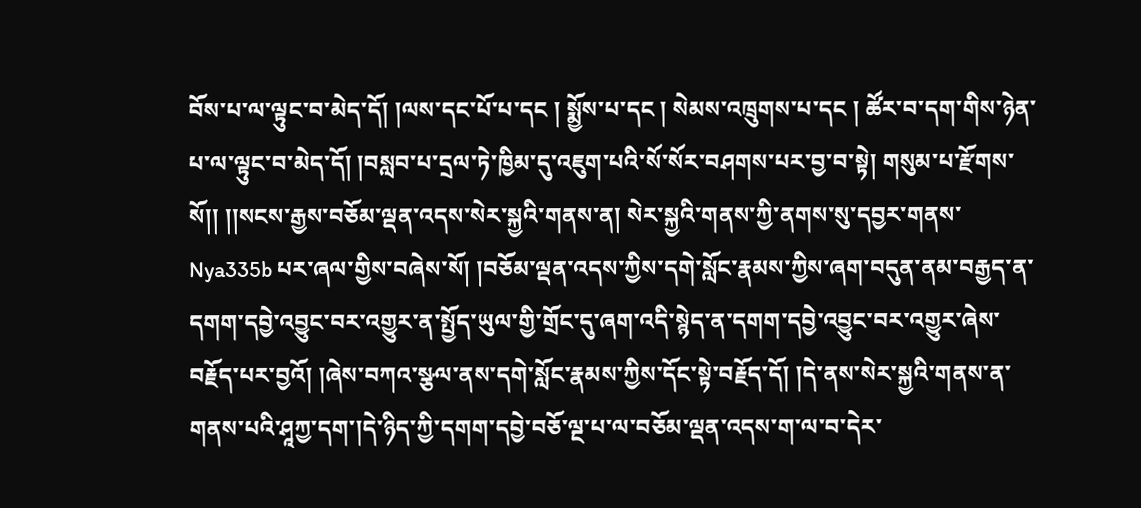བོས་པ་ལ་ལྟུང་བ་མེད་དོ། །ལས་དང་པོ་པ་དང ། སྨྱོས་པ་དང ། སེམས་འཁྲུགས་པ་དང ། ཚོར་བ་དག་གིས་ཉེན་པ་ལ་ལྟུང་བ་མེད་དོ། །བསླབ་པ་དྲལ་ཏེ་ཁྱིམ་དུ་འཇུག་པའི་སོ་སོར་བཤགས་པར་བྱ་བ་སྟེ། གསུམ་པ་རྫོགས་སོ།། །།སངས་རྒྱས་བཅོམ་ལྡན་འདས་སེར་སྐྱའི་གནས་ན། སེར་སྐྱའི་གནས་ཀྱི་ནགས་སུ་དབྱར་གནས་ Nya335b པར་ཞལ་གྱིས་བཞེས་སོ། །བཅོམ་ལྡན་འདས་ཀྱིས་དགེ་སློང་རྣམས་ཀྱིས་ཞག་བདུན་ནམ་བརྒྱད་ན་དགག་དབྱེ་འབྱུང་བར་འགྱུར་ན་སྤྱོད་ཡུལ་གྱི་གྲོང་དུ་ཞག་འདི་སྙེད་ན་དགག་དབྱེ་འབྱུང་བར་འགྱུར་ཞེས་བརྗོད་པར་བྱའོ། །ཞེས་བཀའ་སྩལ་ནས་དགེ་སློང་རྣམས་ཀྱིས་དོང་སྟེ་བརྗོད་དོ། །དེ་ནས་སེར་སྐྱའི་གནས་ན་གནས་པའི་ཤཱཀྱ་དག་།དེ་ཉིད་ཀྱི་དགག་དབྱེ་བཅོ་ལྔ་པ་ལ་བཅོམ་ལྡན་འདས་ག་ལ་བ་དེར་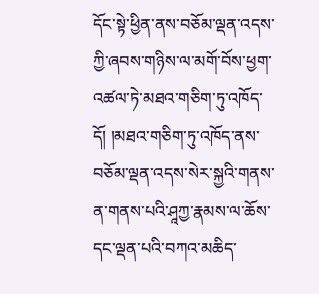དོང་སྟེ་ཕྱིན་ནས་བཅོམ་ལྡན་འདས་ཀྱི་ཞབས་གཉིས་ལ་མགོ་བོས་ཕྱག་འཚལ་ཏེ་མཐའ་གཅིག་ཏུ་འཁོད་དོ། །མཐའ་གཅིག་ཏུ་འཁོད་ནས་བཅོམ་ལྡན་འདས་སེར་སྐྱའི་གནས་ན་གནས་པའི་ཤཱཀྱ་རྣམས་ལ་ཆོས་དང་ལྡན་པའི་བཀའ་མཆིད་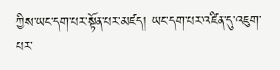ཀྱིས་ཡང་དག་པར་སྟོན་པར་མཛད། ཡང་དག་པར་འཛིན་དུ་འཇུག་པར་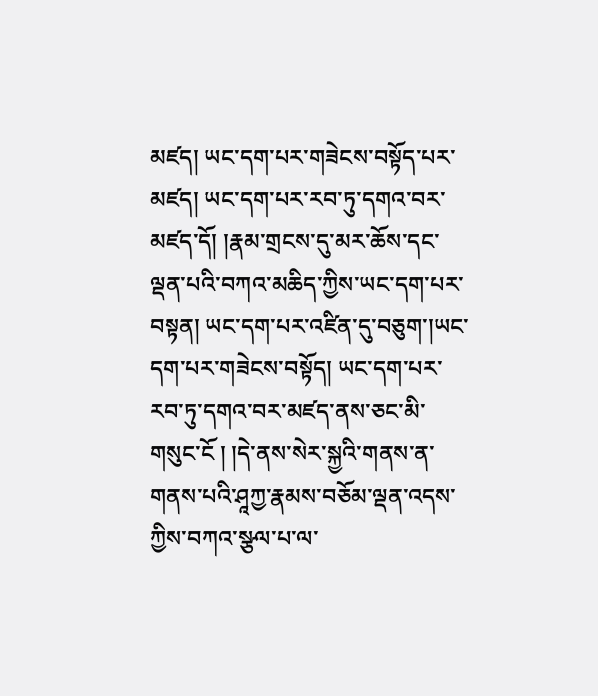མཛད། ཡང་དག་པར་གཟེངས་བསྟོད་པར་མཛད། ཡང་དག་པར་རབ་ཏུ་དགའ་བར་མཛད་དོ། །རྣམ་གྲངས་དུ་མར་ཆོས་དང་ལྡན་པའི་བཀའ་མཆིད་ཀྱིས་ཡང་དག་པར་བསྟན། ཡང་དག་པར་འཛིན་དུ་བཅུག་།ཡང་དག་པར་གཟེངས་བསྟོད། ཡང་དག་པར་རབ་ཏུ་དགའ་བར་མཛད་ནས་ཅང་མི་གསུང་ངོ ། །དེ་ནས་སེར་སྐྱའི་གནས་ན་གནས་པའི་ཤཱཀྱ་རྣམས་བཅོམ་ལྡན་འདས་ཀྱིས་བཀའ་སྩལ་པ་ལ་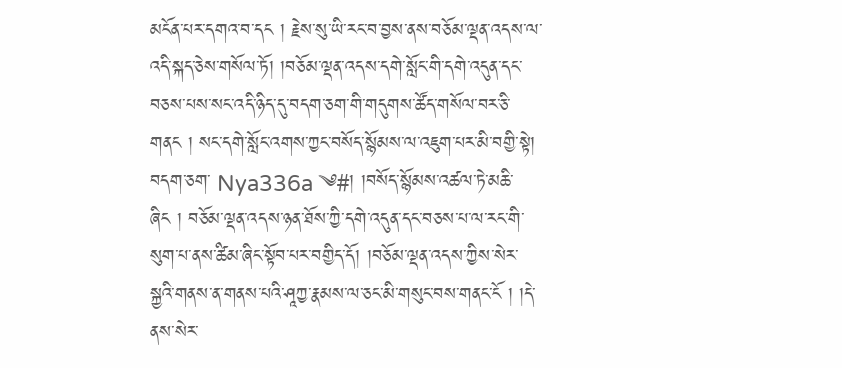མངོན་པར་དགའ་བ་དང ། རྗེས་སུ་ཡི་རང་བ་བྱས་ནས་བཅོམ་ལྡན་འདས་ལ་འདི་སྐད་ཅེས་གསོལ་ཏོ། །བཅོམ་ལྡན་འདས་དགེ་སློང་གི་དགེ་འདུན་དང་བཅས་པས་སང་འདི་ཉིད་དུ་བདག་ཅག་གི་གདུགས་ཚོད་གསོལ་བར་ཅི་གནང ། སང་དགེ་སློང་འགས་ཀྱང་བསོད་སྙོམས་ལ་འཇུག་པར་མི་བགྱི་སྟེ། བདག་ཅག་ Nya336a ༄#། །བསོད་སྙོམས་འཚལ་ཏེ་མཆི་ཞིང ། བཅོམ་ལྡན་འདས་ཉན་ཐོས་ཀྱི་དགེ་འདུན་དང་བཅས་པ་ལ་རང་གི་སུག་པ་ནས་ཚིམ་ཞིང་སྟོབ་པར་བགྱིད་དོ། །བཅོམ་ལྡན་འདས་ཀྱིས་སེར་སྐྱའི་གནས་ན་གནས་པའི་ཤཱཀྱ་རྣམས་ལ་ཅང་མི་གསུང་བས་གནང་ངོ ། །དེ་ནས་སེར་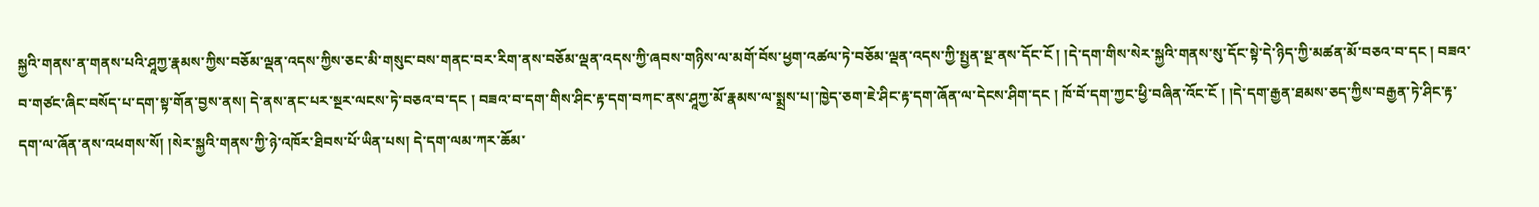སྐྱའི་གནས་ན་གནས་པའི་ཤཱཀྱ་རྣམས་ཀྱིས་བཅོམ་ལྡན་འདས་ཀྱིས་ཅང་མི་གསུང་བས་གནང་བར་རིག་ནས་བཅོམ་ལྡན་འདས་ཀྱི་ཞབས་གཉིས་ལ་མགོ་བོས་ཕྱག་འཚལ་ཏེ་བཅོམ་ལྡན་འདས་ཀྱི་སྤྱན་སྔ་ནས་དོང་ངོ ། །དེ་དག་གིས་སེར་སྐྱའི་གནས་སུ་དོང་སྟེ་དེ་ཉིད་ཀྱི་མཚན་མོ་བཅའ་བ་དང ། བཟའ་བ་གཙང་ཞིང་བསོད་པ་དག་སྟ་གོན་བྱས་ནས། དེ་ནས་ནང་པར་སྔར་ལངས་ཏེ་བཅའ་བ་དང ། བཟའ་བ་དག་གིས་ཤིང་རྟ་དག་བཀང་ནས་ཤཱཀྱ་མོ་རྣམས་ལ་སྨྲས་པ།་ཁྱེད་ཅག་ཇེ་ཤིང་རྟ་དག་ཞོན་ལ་དེངས་ཤིག་དང ། ཁོ་བོ་དག་ཀྱང་ཕྱི་བཞིན་འོང་ངོ ། །དེ་དག་རྒྱན་ཐམས་ཅད་ཀྱིས་བརྒྱན་ཏེ་ཤིང་རྟ་དག་ལ་ཞོན་ནས་འཕགས་སོ། །སེར་སྐྱའི་གནས་ཀྱི་ཉེ་འཁོར་ཐིབས་པོ་ཡིན་པས། དེ་དག་ལམ་ཀར་ཆོམ་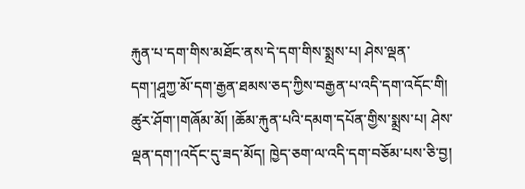རྐུན་པ་དག་གིས་མཐོང་ནས་དེ་དག་གིས་སྨྲས་པ། ཤེས་ལྡན་དག་།ཤཱཀྱ་མོ་དག་རྒྱན་ཐམས་ཅད་ཀྱིས་བརྒྱན་པ་འདི་དག་འདོང་གི། ཚུར་ཤོག་།གཞོམ་མོ། །ཆོམ་རྐུན་པའི་དམག་དཔོན་གྱིས་སྨྲས་པ། ཤེས་ལྡན་དག་།འདོང་དུ་ཟད་མོད། ཁྱེད་ཅག་ལ་འདི་དག་བཅོམ་པས་ཅི་བྱ།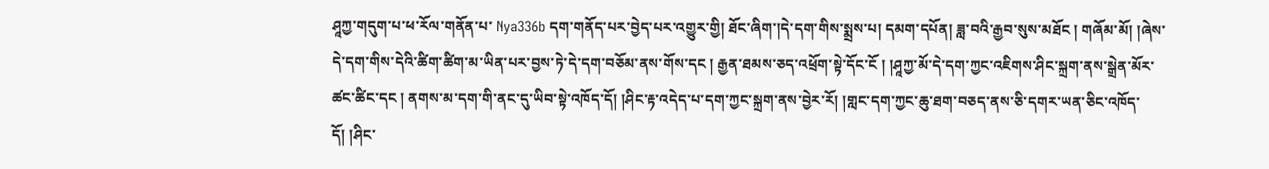ཤཱཀྱ་གདུག་པ་ཕ་རོལ་གནོན་པ་ Nya336b དག་གནོད་པར་བྱེད་པར་འགྱུར་གྱི། ཐོང་ཞིག་།དེ་དག་གིས་སྨྲས་པ། དམག་དཔོན། ཟླ་བའི་རྒྱབ་སུས་མཐོང ། གཞོམ་མོ། །ཞེས་དེ་དག་གིས་དེའི་ཚིག་ཚིག་མ་ཡིན་པར་བྱས་ཏེ་དེ་དག་བཅོམ་ནས་གོས་དང ། རྒྱན་ཐམས་ཅད་འཕྲོག་སྟེ་དོང་ངོ ། །ཤཱཀྱ་མོ་དེ་དག་ཀྱང་འཇིགས་ཤིང་སྐྲག་ནས་སྒྲེན་མོར་ཚང་ཚིང་དང ། ནགས་མ་དག་གི་ནང་དུ་ཡིབ་སྟེ་འཁོད་དོ། །ཤིང་རྟ་འདེད་པ་དག་ཀྱང་སྐྲག་ནས་བྱེར་རོ། །གླང་དག་ཀྱང་ཆུ་ཐག་བཅད་ནས་ཅི་དགར་ཡན་ཅིང་འཁོད་དོ། །ཤིང་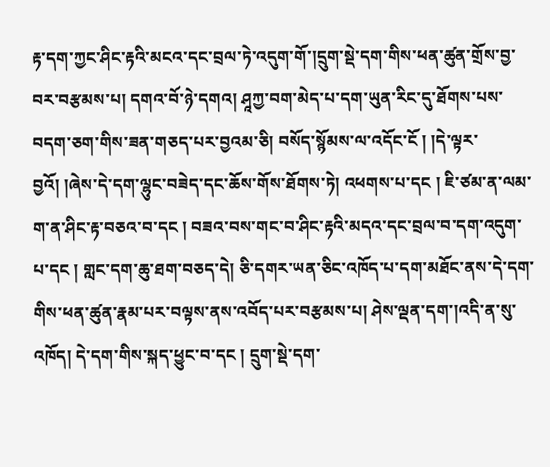རྟ་དག་ཀྱང་ཤིང་རྟའི་མངའ་དང་བྲལ་ཏེ་འདུག་གོ་།དྲུག་སྡེ་དག་གིས་ཕན་ཚུན་གྲོས་བྱ་བར་བརྩམས་པ། དགའ་བོ་ཉེ་དགའ། ཤཱཀྱ་བག་མེད་པ་དག་ཡུན་རིང་དུ་ཐོགས་པས་བདག་ཅག་གིས་ཟན་གཅད་པར་བྱའམ་ཅི། བསོད་སྙོམས་ལ་འདོང་ངོ ། །དེ་ལྟར་བྱའོ། །ཞེས་དེ་དག་ལྷུང་བཟེད་དང་ཆོས་གོས་ཐོགས་ཏེ། འཕགས་པ་དང ། ཇི་ཙམ་ན་ལམ་ག་ན་ཤིང་རྟ་བཅའ་བ་དང ། བཟའ་བས་གང་བ་ཤིང་རྟའི་མདའ་དང་བྲལ་བ་དག་འདུག་པ་དང ། གླང་དག་ཆུ་ཐག་བཅད་དེ། ཅི་དགར་ཡན་ཅིང་འཁོད་པ་དག་མཐོང་ནས་དེ་དག་གིས་ཕན་ཚུན་རྣམ་པར་བལྟས་ནས་འབོད་པར་བརྩམས་པ། ཤེས་ལྡན་དག་།འདི་ན་སུ་འཁོད། དེ་དག་གིས་སྐད་ཕྱུང་བ་དང ། དྲུག་སྡེ་དག་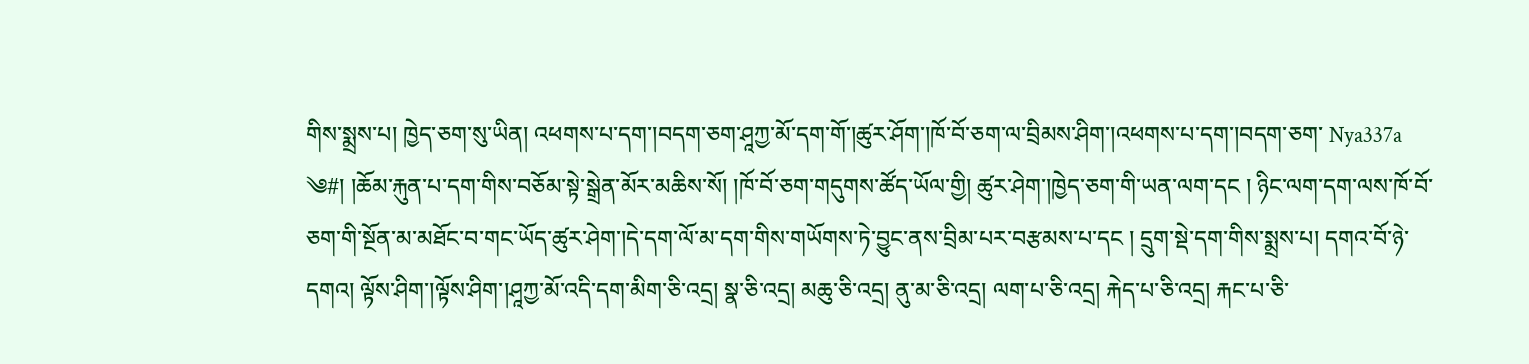གིས་སྨྲས་པ། ཁྱེད་ཅག་སུ་ཡིན། འཕགས་པ་དག་།བདག་ཅག་ཤཱཀྱ་མོ་དག་གོ་།ཚུར་ཤོག་།ཁོ་བོ་ཅག་ལ་བྲིམས་ཤིག་།འཕགས་པ་དག་།བདག་ཅག་ Nya337a ༄#། །ཆོམ་རྐུན་པ་དག་གིས་བཅོམ་སྟེ་སྒྲེན་མོར་མཆིས་སོ། །ཁོ་བོ་ཅག་གདུགས་ཚོད་ཡོལ་གྱི། ཚུར་ཤེག་།ཁྱེད་ཅག་གི་ཡན་ལག་དང ། ཉིང་ལག་དག་ལས་ཁོ་བོ་ཅག་གི་སྔོན་མ་མཐོང་བ་གང་ཡོད་ཚུར་ཤེག་།དེ་དག་ལོ་མ་དག་གིས་གཡོགས་ཏེ་བྱུང་ནས་བྲིམ་པར་བརྩམས་པ་དང ། དྲུག་སྡེ་དག་གིས་སྨྲས་པ། དགའ་བོ་ཉེ་དགའ། ལྟོས་ཤིག་།ལྟོས་ཤིག་།ཤཱཀྱ་མོ་འདི་དག་མིག་ཅི་འདྲ། སྣ་ཅི་འདྲ། མཆུ་ཅི་འདྲ། ནུ་མ་ཅི་འདྲ། ལག་པ་ཅི་འདྲ། རྐེད་པ་ཅི་འདྲ། རྐང་པ་ཅི་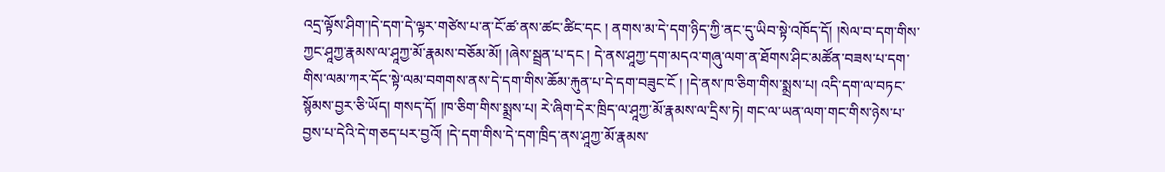འདྲ་ལྟོས་ཤིག་།དེ་དག་དེ་ལྟར་གཙེས་པ་ན་ངོ་ཚ་ནས་ཚང་ཚིང་དང ། ནགས་མ་དེ་དག་ཉིད་ཀྱི་ནང་དུ་ཡིབ་སྟེ་འཁོད་དོ། །སེལ་བ་དག་གིས་ཀྱང་ཤཱཀྱ་རྣམས་ལ་ཤཱཀྱ་མོ་རྣམས་བཅོམ་མོ། །ཞེས་སྦྲན་པ་དང ། དེ་ནས་ཤཱཀྱ་དག་མདའ་གཞུ་ལག་ན་ཐོགས་ཤིང་མཚོན་བཟས་པ་དག་གིས་ལམ་ཀར་དོང་སྟེ་ལམ་བགགས་ནས་དེ་དག་གིས་ཆོམ་རྐུན་པ་དེ་དག་བཟུང་ངོ ། །དེ་ནས་ཁ་ཅིག་གིས་སྨྲས་པ། འདི་དག་ལ་བཏང་སྙོམས་བྱར་ཅི་ཡོད། གསད་དོ། །ཁ་ཅིག་གིས་སྨྲས་པ། རེ་ཞིག་དེར་ཁྲིད་ལ་ཤཱཀྱ་མོ་རྣམས་ལ་དྲིས་ཏེ། གང་ལ་ཡན་ལག་གང་གིས་ཉེས་པ་བྱས་པ་དེའི་དེ་གཅད་པར་བྱའོ། །དེ་དག་གིས་དེ་དག་ཁྲིད་ནས་ཤཱཀྱ་མོ་རྣམས་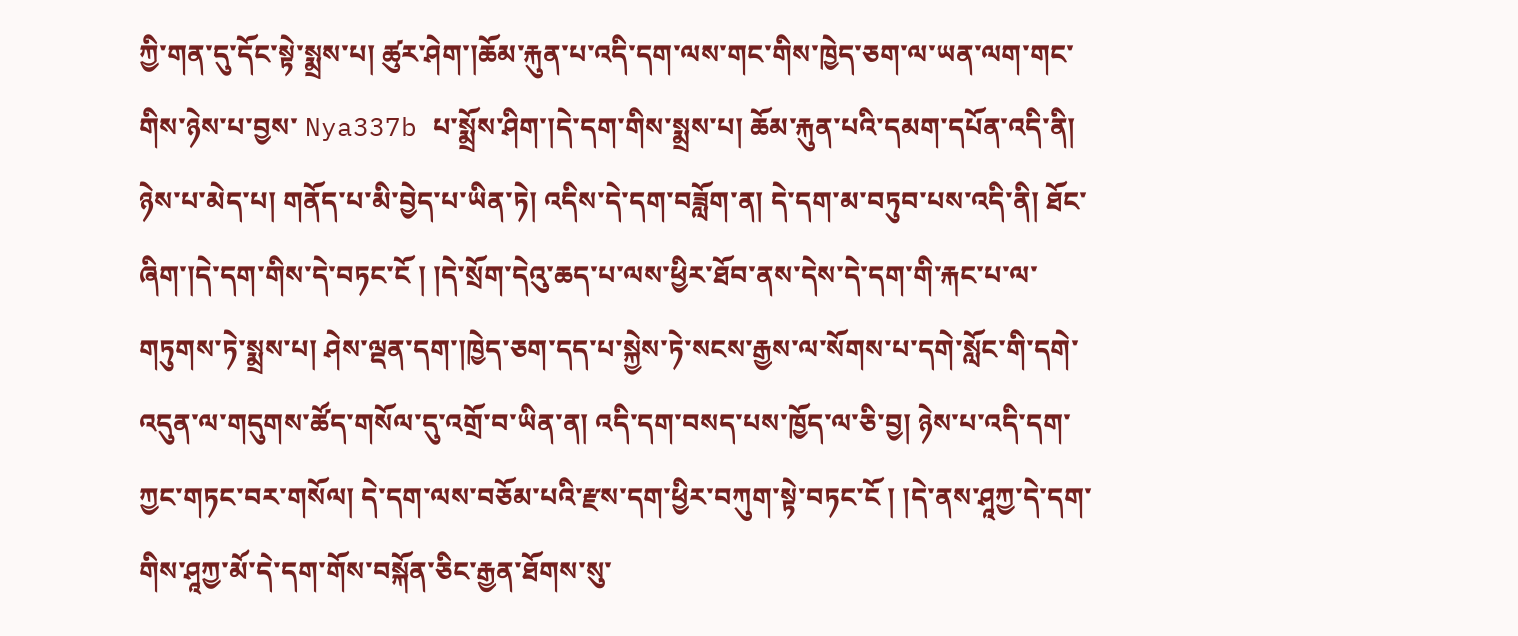ཀྱི་གན་དུ་དོང་སྟེ་སྨྲས་པ། ཚུར་ཤེག་།ཆོམ་རྐུན་པ་འདི་དག་ལས་གང་གིས་ཁྱེད་ཅག་ལ་ཡན་ལག་གང་གིས་ཉེས་པ་བྱས་ Nya337b པ་སྨྲོས་ཤིག་།དེ་དག་གིས་སྨྲས་པ། ཆོམ་རྐུན་པའི་དམག་དཔོན་འདི་ནི། ཉེས་པ་མེད་པ། གནོད་པ་མི་བྱེད་པ་ཡིན་ཏེ། འདིས་དེ་དག་བཟློག་ན། དེ་དག་མ་བཏུབ་པས་འདི་ནི། ཐོང་ཞིག་།དེ་དག་གིས་དེ་བཏང་ངོ ། །དེ་སྲོག་དེའུ་ཆད་པ་ལས་ཕྱིར་ཐོབ་ནས་དེས་དེ་དག་གི་རྐང་པ་ལ་གཏུགས་ཏེ་སྨྲས་པ། ཤེས་ལྡན་དག་།ཁྱེད་ཅག་དད་པ་སྐྱེས་ཏེ་སངས་རྒྱས་ལ་སོགས་པ་དགེ་སློང་གི་དགེ་འདུན་ལ་གདུགས་ཚོད་གསོལ་དུ་འགྲོ་བ་ཡིན་ན། འདི་དག་བསད་པས་ཁྱོད་ལ་ཅི་བྱ། ཉེས་པ་འདི་དག་ཀྱང་གཏང་བར་གསོལ། དེ་དག་ལས་བཅོམ་པའི་རྫས་དག་ཕྱིར་བཀུག་སྟེ་བཏང་ངོ ། །དེ་ནས་ཤཱཀྱ་དེ་དག་གིས་ཤཱཀྱ་མོ་དེ་དག་གོས་བསྐོན་ཅིང་རྒྱན་ཐོགས་སུ་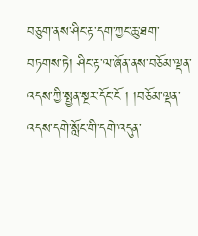བཅུག་ནས་ཤིང་རྟ་དག་ཀྱང་ཆུ་ཐག་བཏགས་ཏེ། ཤིང་རྟ་ལ་ཞོན་ནས་བཅོམ་ལྡན་འདས་ཀྱི་སྤྱན་སྔར་དོང་ངོ ། །བཅོམ་ལྡན་འདས་དགེ་སློང་གི་དགེ་འདུན་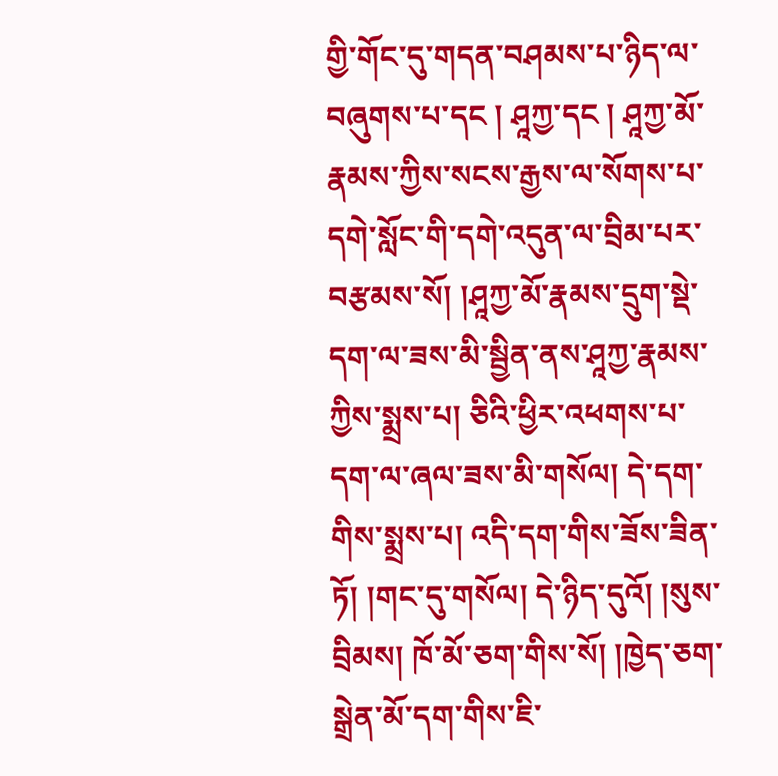གྱི་གོང་དུ་གདན་བཤམས་པ་ཉིད་ལ་བཞུགས་པ་དང ། ཤཱཀྱ་དང ། ཤཱཀྱ་མོ་རྣམས་ཀྱིས་སངས་རྒྱས་ལ་སོགས་པ་དགེ་སློང་གི་དགེ་འདུན་ལ་བྲིམ་པར་བརྩམས་སོ། །ཤཱཀྱ་མོ་རྣམས་དྲུག་སྡེ་དག་ལ་ཟས་མི་སྦྱིན་ནས་ཤཱཀྱ་རྣམས་ཀྱིས་སྨྲས་པ། ཅིའི་ཕྱིར་འཕགས་པ་དག་ལ་ཞལ་ཟས་མི་གསོལ། དེ་དག་གིས་སྨྲས་པ། འདི་དག་གིས་ཟོས་ཟིན་ཏོ། །གང་དུ་གསོལ། དེ་ཉིད་དུའོ། །སུས་བྲིམས། ཁོ་མོ་ཅག་གིས་སོ། །ཁྱེད་ཅག་སྒྲེན་མོ་དག་གིས་ཇི་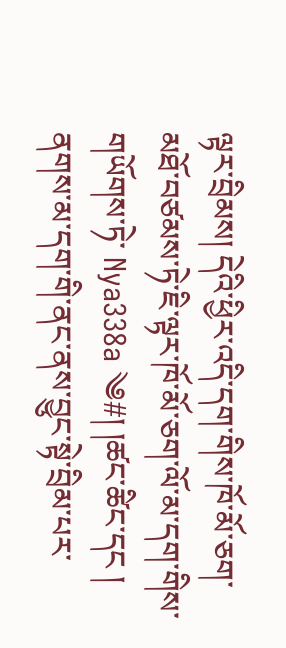ལྟར་བྲིམས། དེའི་ཕྱིར་འདི་དག་གིས་ཁོ་མོ་ཅག་མཐོ་བཙམས་ཏེ་ཇི་ལྟར་ཁོ་མོ་ཅག་ལོ་མ་དག་གིས་གཡོགས་ཏེ་ Nya338a ༄#། །ཚང་ཚིང་དང ། ནགས་མ་དག་གི་ནང་ནས་བྱུང་སྟེ་བྲིམ་པར་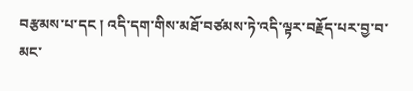བརྩམས་པ་དང ། འདི་དག་གིས་མཐོ་བཙམས་ཏེ་འདི་ལྟར་བརྗོད་པར་བྱ་བ་མང་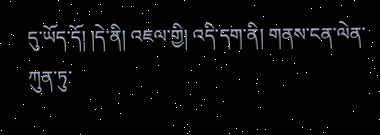དུ་ཡོད་དོ། །དེ་ནི། འཇལ་གྱི། འདི་དག་ནི། གནས་ངན་ལེན་ཀུན་ཏུ་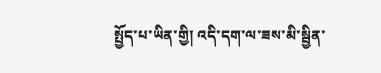སྤྱོད་པ་ཡིན་གྱི། འདི་དག་ལ་ཟས་མི་སྦྱིན་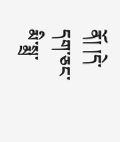ནོ། །དེ་དག་ཅང་མི་སྨྲ་